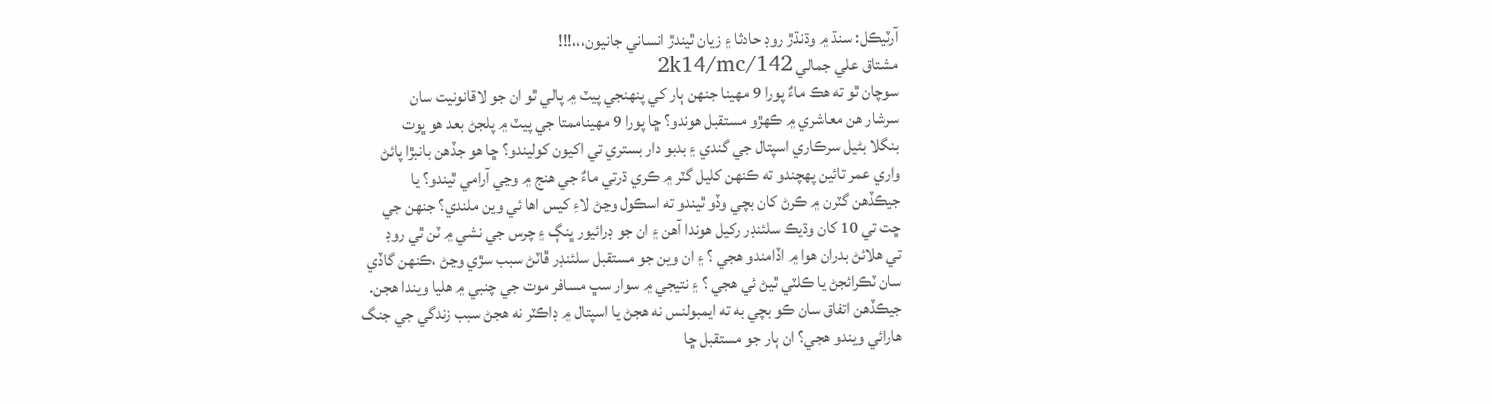آرٽيڪل: سنڌ ۾ وڌنڌڙ روڊ حادثا ۽ زيان ٿيندڙ انساني جانيون،،،!!!
مشتاق علي جمالي 2k14/mc/142
سوچان ٿو ته هڪ ماءٌ پورا 9 مهينا جنهن ٻار کي پنهنجي پيٽ ۾ پالي ٿو ان جو لاقانونيت سان
سرشار هن معاشري ۾ ڪهڙو مستقبل هوندو؟ ڇا پورا 9 مهيناممتا جي پيٽ ۾ پلجڻ بعد هو ڀوت
بنگلا بڻيل سرڪاري اسپتال جي گندي ۽ بدبو دار بستري تي اکيون کوليندو؟ ڇا هو جڏهن بانبڙا پائڻ
واري عمر تائين پهچندو ته ڪنهن کليل گٽر ۾ ڪري ڌرتي ماءٌ جي هنج ۾ وڃي آرامي ٿيندو؟ يا
جيڪڏهن گٽرن ۾ ڪرڻ کان بچي وڏو ٿيندو ته اسڪول وڃڻ لاءِ کيس اها ئي وين ملندي؟ جنهن جي
ڇت تي 10 کان وڌيڪ سلئنڊر رکيل هوندا آهن ۽ ان جو ڊرائيور ڀنڳ ۽ چرس جي نشي ۾ ٽن ٿي روڊ
تي هلائڻ بدران هوا ۾ اڏامندو هجي ؟ ۽ ان وين جو مستقبل سلئنڊر ڦاٽڻ سبب سڙي وڃڻ ،ڪنهن گاڏي
سان ٽڪرائجڻ يا ڪلٽي ٿيڻ ئي هجي ؟ ۽ نتيجي ۾ سوار سڀ مسافر موت جي چنبي ۾ هليا ويندا هجن.
جيڪڏهن اتفاق سان ڪو بچي به ته ايمبولنس نه هجڻ يا اسپتال ۾ ڊاڪٽر نه هجڻ سبب زندگي جي جنگ
هارائي ويندو هجي؟ ان ٻار جو مستقبل ڇا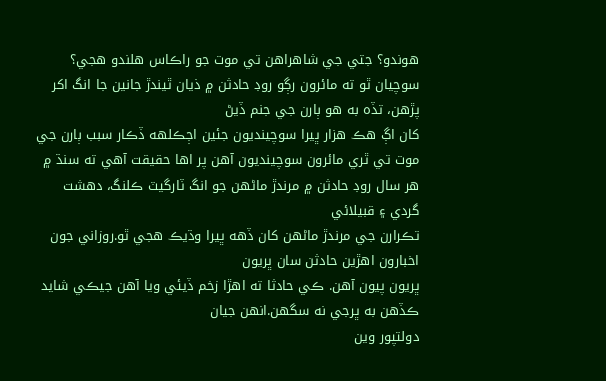هوندو؟ جتي جي شاهراهن تي موت جو راڪاس هلندو هجي؟
سوچيان ٿو ته مائرون رڳو روڊ حادثن ۾ ذيان ٿيندڙ جانين جا انگ اکر پڙهن، تڏه به هو ٻارن جي جنم ڏيڻ
کان اڳ هڪ هزار ڀيرا سوچينديون جئين اڄڪلهه ڏڪار سبب ٻارن جي موت تي ٿري مائرون سوچينديون آهن پر اها حقيقت آهي ته سنڌ ۾ هر سال روڊ حادثن ۾ مرندڙ ماڻهن جو انگ ٽارگيٽ ڪلنگ، دهشت گردي ۽ قبيلائي
تڪرارن جي مرندڙ ماڻهن کان ڏهه ڀيرا وڌيڪ هجي ٿو.روزاني جون اخبارون اهڙين حادثن سان ڀريون
ڀريون پيون آهن. ڪي حادثا ته اهڙا زخم ڏيئي ويا آهن جيڪي شايد ڪڏهن به ڀرجي نه سگهن.انهن جيان
دولتپور وين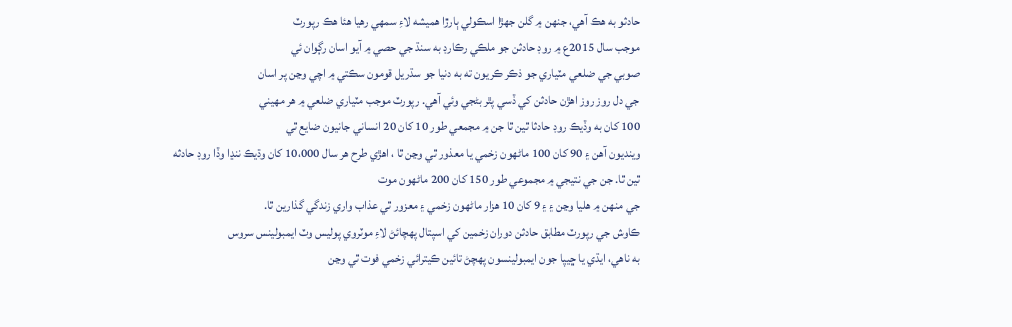حادثو به هڪ آهي، جنهن ۾ گلن جھڙا اسڪولي ٻارڙا هميشه لاءِ سمهي رهيا هئا هڪ رپورٽ
موجب سال 2015ع ۾ روڊ حادثن جو ملڪي رڪارڊ به سنڌ جي حصي ۾ آيو اسان رڳوان ئي
صوبي جي ضلعي مٽياري جو ذڪر ڪريون ته به دنيا جو سڌريل قومون سڪتي ۾ اچي وڃن پر اسان
جي دل روز روز اهڙن حادثن کي ڏسي پٿر بڻجي وئي آهي. رپورٽ موجب مٽياري ضلعي ۾ هر مهيني
100 کان به وڏيڪ روڊ حادثا ٿين ٿا جن ۾ مجمعي طور 10 کان 20 انساني جانيون ضايع ٿي
وينديون آهن ۽ 90 کان 100 ماڻهون زخمي يا معذور ٿي وڃن ٿا ، اهڙي طرح هر سال 10،000 کان وڌيڪ ننڍا وڏا روڊ حادثه ٿين ٿا. جن جي نتيجي ۾ مجموعي طور 150 کان 200 ماڻهون موت
جي منهن ۾ هليا وڃن ۽ ۽ 9 کان 10 هزار ماڻهون زخمي ۽ معزور ٿي عذاب واري زندگي گذارين ٿا.
ڪاوش جي رپورٽ مطابق حادثن دوران زخمين کي اسپتال پهچائڻ لاءِ موٽروي پوليس وٽ ايمبولينس سروس
به ناهي، ايڌي يا ڇيپا جون ايمبولينسون پهچڻ تائين ڪيترائي زخمي فوت ٿي وڃن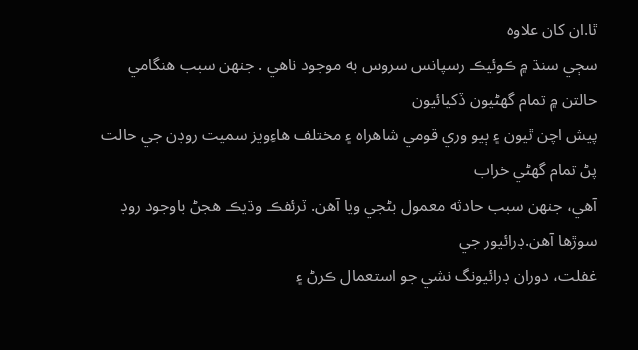ٿا.ان کان علاوه
سڄي سنڌ ۾ ڪوئيڪ رسپانس سروس به موجود ناهي . جنهن سبب هنگامي حالتن ۾ تمام گھڻيون ڏکيائيون
پيش اچن ٿيون ۽ ٻيو وري قومي شاهراه ۽ مختلف هاءِويز سميت روڊن جي حالت پڻ تمام گھڻي خراب
آهي، جنهن سبب حادثه معمول بڻجي ويا آهن. ٽرئفڪ وڌيڪ هجڻ باوجود روڊ سوڙها آهن.ڊرائيور جي
غفلت، دوران ڊرائيونگ نشي جو استعمال ڪرڻ ۽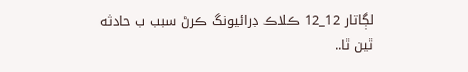لڳاتار 12_12 ڪلاڪ ڊرائيونگ ڪرڻ سبب ب حادثه
ٿين ٿا..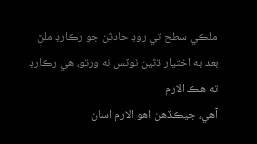ملڪي سطح تي روڊ حادثن جو رڪارڊ ملڻ بعد به اختيار ڌڻين نوٽس نه ورتو، هي رڪارڊ ته هڪ الارم
آهي، جيڪڏهن اهو الارم اسان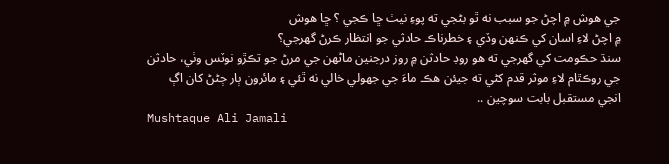جي هوش ۾ اچڻ جو سبب نه ٿو بڻجي ته پوءِ نيٺ ڇا ڪجي ؟ ڇا هوش
۾ اچڻ لاءِ اسان کي ڪنهن وڏي ۽ خطرناڪ حادثي جو انتظار ڪرڻ گھرجي؟
سنڌ حڪومت کي گھرجي ته هو روڊ حادثن ۾ روز درجنين ماڻهن جي مرڻ جو تڪڙو نوٽس وٺي، حادثن
جي روڪٿام لاءِ موثر قدم کڻي ته جيئن هڪ ماءَ جي جھولي خالي نه ٿئي ۽ مائرون ٻار ڄڻڻ کان اڳ
انجي مستقبل بابت سوچين ..
Mushtaque Ali Jamali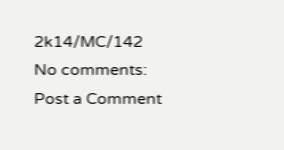2k14/MC/142
No comments:
Post a Comment